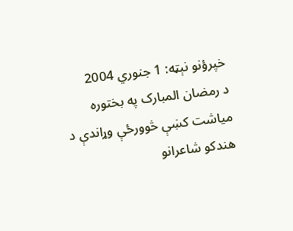خپرؤنو نېټه: 1 جنوري 2004
د رمضان المبارک په بختوره مياشت کښې څوورځې وړاندې د هندکو شاعرانو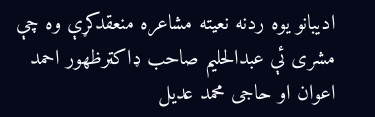اديبانو يوه ردنه نعيته مشاعره منعقدکړې وه چې مشرى ئې عبدالحليم صاحب ډاکټرظهور احمد اعوان او حاجى محمد عديل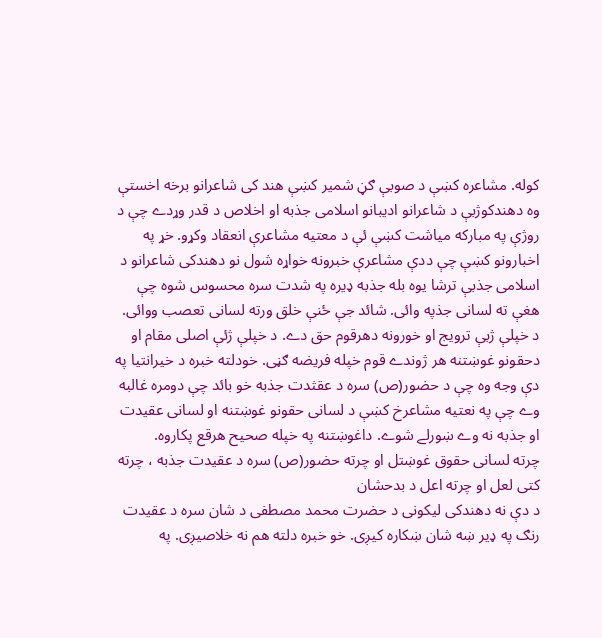کوله. مشاعره کښې د صوبې ګڼ شمير کښې هند کى شاعرانو برخه اخستې وه دهندکوژبې د شاعرانو اديبانو اسلامى جذبه او اخلاص د قدر وړدے چې د روژې په مبارکه مياشت کښې ئې د معتيه مشاعرې انعقاد وکړو. خړ په اخبارونو کښې چې ددې مشاعرې خبرونه خواړه شول نو دهندکى شاعرانو د اسلامى جذبې ترشا يوه بله جذبه ډيره په شدت سره محسوس شوه چې هغې ته لسانى جذپه وائى. شائد جې ځنې خلق ورته لسانى تعصب ووائى. د خپلې ژبې ترويج او خورونه دهرقوم حق دے. د خپلې ژئې اصلى مقام او دحقونو غوښتنه هر ژوندے قوم خپله فريضه ګڼى. خودلته خبره د خيرانتيا په دې وجه وه چې د حضور(ص) سره د عقثدت جذبه خو بائد چې دومره غالبه وے چې په نعتيه مشاعرخ کښې د لسانى حقونو غوښتنه او لسانى عقيدت او جذبه نه وے ښورلے شوے. داغوښتنه په خپله صحيح هرقع پکاروه.
چرته لسانى حقوق غوښتل او چرته حضور(ص) سره د عقيدت جذبه ، چرته کتى لعل او چرته اعل د بدحشان
د دې نه دهندکى ليکونى د حضرت محمد مصطفى د شان سره د عقيدت رنګ په ډير ښه شان ښکاره کيږى. خو خبره دلته هم نه خلاصيږى. په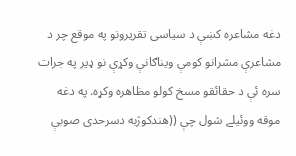دغه مشاعره کښې د سياسى تقريرونو په موقع چر د مشاعرې مشرانو کومې ويناګانې وکړې نو ډير په جرات سره ئې د حقائقو مسخ کولو مظاهره وکړه. په دغه موقه ووئيلے شول چې ((هندکوژبه دسرحدى صوبې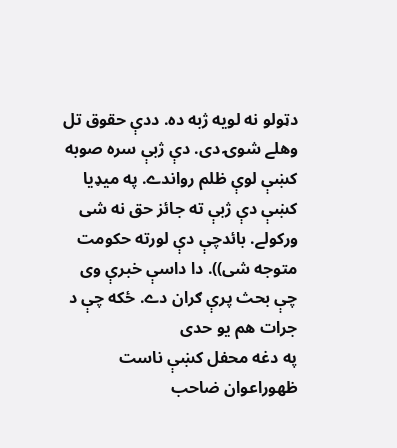دټولو نه لويه ژبه ده. ددې حقوق تل وهلے شوۍ دى. دې ژبې سره صوبه کښې لوې ظلم رواندے. په ميډيا کښې دې ژبې ته جائز حق نه شى ورکولے. بائدچې دې لورته حکومت متوجه شى)). دا داسې خبرې وى چې بحث پرې ګران دے. ځکه چې د جرات هم يو حدى
په دغه محفل کښې ناست ظهوراعوان ضاحب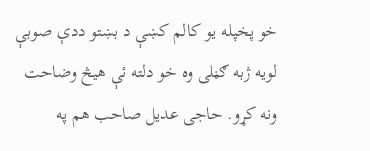خو پخپله يو کالم کښې د بښتو ددې صوبې لويه ژبه ګڼلى وه خو دلته ئې هيڅ وضاحت ونه کړو. حاجى عديل صاحب هم په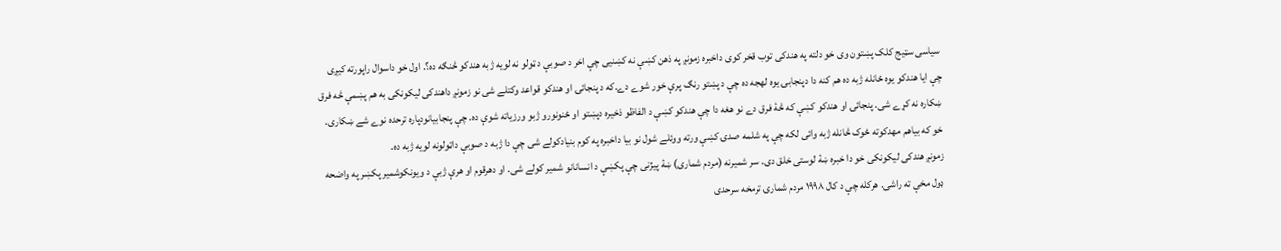سياسى سټيج کلک پښتون وى خو دلته په هندکى توب قخر کوى داخبره زمونږ په ذهن کښې نه کښنيى چې اخر د صوبې د ټولو نه لويه ژبه هندکو څنګه ده؟. اول خو داسوال راپورته کيږى چې ايا هندکو يوه ځانله ژبه ده هم کنه دا دپنجابۍ يوه لهجه ده چې د پښتو رنګ پرې خور شوے دے.که د پنجائۍ او هندکو قواعد وکتلے شى نو زمونږ داهندکى ليکونکى به هم پښمې څه فرق ښکاره نه کړے شى. پنجائۍ او هندکو کښې که څۀ فرق دے نو هغه دا چې هندکو کښې د الفاظو ذخيره دپښتو او ځنونورو ژبو ورزياته شوې ده. چې پنجابيانودپاره ترحده نوے شے ښکارى. خو که بياهم مهدکوته ځوک څانله ژبه وائى لکه چې په شلمه صدۍ کښې ورته ووئلے شول نو بيا داخبره په کوم بنيادکولے شى چې دا ژبه د صوبې داټولونه لويه ژبه ده.
زمونږ هندکى ليکونکى خو دا خبره ښۀ لوستى خلق دى. سر شميرنه (مردم شمارى) ښۀ پيژنى چې پکښې د انسانانو شمير کولے شى. او دهرقوم او هرې ژبې د ويونکوشمير پکښر په واضحه ډول مخې ته راشى. هرکله چې د کال ١٩٩٨ مردم شمارۍ ترمخه سرحدى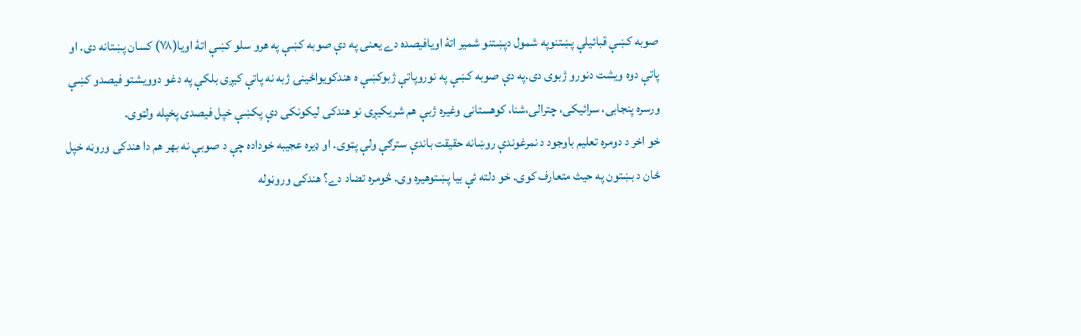صوبه کښې قبائيلې پښتنوپه شمول دپښتنو شمير اتۀ اويافيصده دے يعنى په دې صوبه کښې په هرو سلو کښې اتۀ اويا(٧٨) کسان پښتانه دى. او پاتې دوه ويشت دنورو ژبوى دى.په دې صوبه کښې په نوروپاتې ژبوکښې ه هندکويواځينۍ ژبه نه پاتې کيږى بلکې په دغو دوويشتو فيصدو کښې ورسره پنجابى، سرائيکى، چترالى،شنا، کوهستانى وغيره ژبې هم شريکيږى نو هندکى ليکونکى دې پکښې خپل فيصدى پخپله ولټوى.
خو اخر د دومره تعليم باوجود د نمرغوندې روښانه حقيقت باندې سترګې ولې پټوى. او ډيره عجيبه خوداده چې د صوبې نه بهر هم دا هندکى وروڼه خپل ځان د بښتون په حيث متعارف کوى. خو دلته ئې بيا پښتوهيره وى. څومره تضاد دے؟ هندکى وروڼوله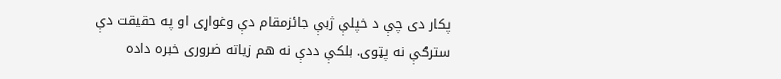پکار دى چې د خپلې ژبې جائزمقام دې وغواړى او په حقيقت دې سترګې نه پټوى. بلکې ددې نه هم زياته ضرورى خبره داده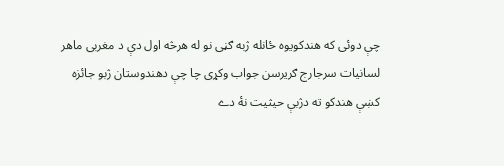چې دوئى که هندکويوه ځانله ژبه ګڼى نو له هرڅه اول دې د مغربى ماهر لسانيات سرجارج ګريرسن جواب وکړى چا چې دهندوستان ژبو جائزه کښې هندکو ته دژبې حيثيت نۀ دے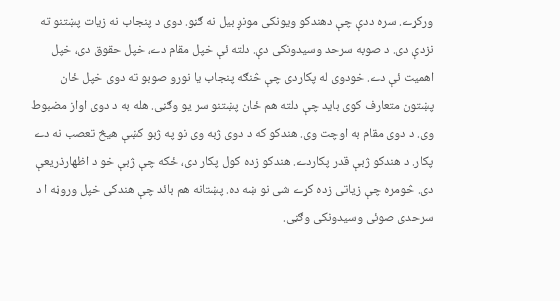ورکړے. سره ددې چې دهندکو ويونکى مونږ بيل نه ګڼو. دوى د پنجاب نه زيات پښتنو ته نزدې دى. د صوبه سرحد وسيدونکى دې. دلته ئې خپل مقام دے، خپل حقوق دى، خپل اهميت ئې دے. خودوى له پکاردى چې څنګه پنجاب يا نورو صوبو ته دوى خپل ځان پښتون متعارف کوى بايد چې دلته هم ځان پښتنو سر يو وګڼى. هله به د دوى اواز مضبوط وى. د دوى مقام به اوچت وى. هندکو که د دوى ژبه وى نو په ژبو کښې هيڅ تعصب نه دے پکار. د هندکو ژبې قدر پکاردے. هندکو زده کول پکار دى، ځکه چې ژبې خو د اظهارذريعې دى. څومره چې زياتى زده کړے شى نو ښه ده. پښتانه هم بائد چې هندکى خپل وروڼه ا د سرحدى صوئى وسيدونکى وګڼى.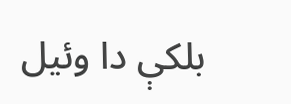بلکې دا وئيل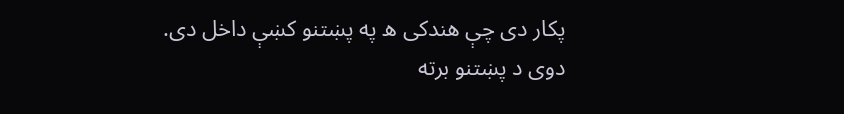پکار دى چې هندکى ه په پښتنو کښې داخل دى. دوى د پښتنو برته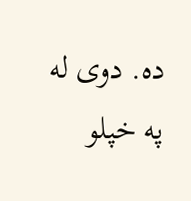ده. دوى له په خپلو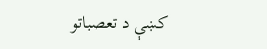کښې د تعصباتو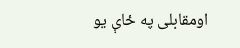اومقابلى په ځاې يو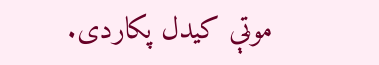موټې کيدل پکاردى.